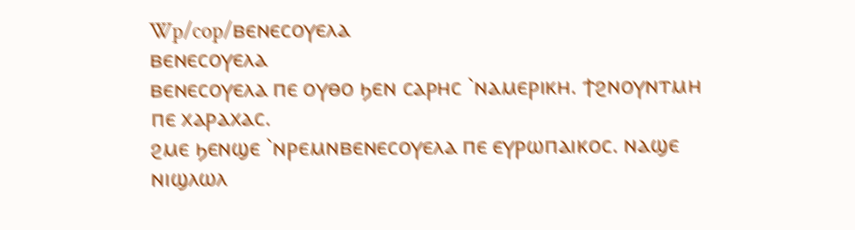Wp/cop/ⲃⲉⲛⲉⲥⲟⲩⲉⲗⲁ
ⲃⲉⲛⲉⲥⲟⲩⲉⲗⲁ
ⲃⲉⲛⲉⲥⲟⲩⲉⲗⲁ ⲡⲉ ⲟⲩⲑⲟ ϧⲉⲛ ⲥⲁⲣⲏⲥ `ⲛⲁⲙⲉⲣⲓⲕⲏ. ϯϩⲛⲟⲩⲛⲧⲙⲏ ⲡⲉ ⲭⲁⲣⲁⲭⲁⲥ.
ϩⲙⲉ ϧⲉⲛϣⲉ `ⲛⲣⲉⲙⲛⲃⲉⲛⲉⲥⲟⲩⲉⲗⲁ ⲡⲉ ⲉⲩⲣⲱⲡⲁⲓⲕⲟⲥ. ⲛⲁϣⲉ ⲛⲓϣⲗⲱⲗ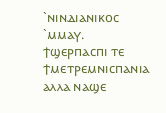`ⲛⲓⲛⲇⲓⲁⲛⲓⲕⲟⲥ `ⲙⲙⲁⲩ.
ϯϣⲉⲣⲡⲁⲥⲡⲓ ⲧⲉ ϯⲙⲉⲧⲣⲉⲙⲛⲓⲥⲡⲁⲛⲓⲁ ⲁⲗⲗⲁ ⲛⲁϣⲉ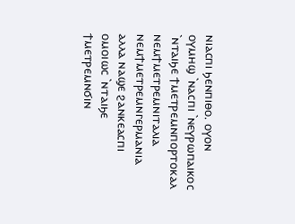ⲛⲓⲁⲥⲡⲓ ϧⲉⲛⲡⲓⲑⲟ. ⲟⲩⲟⲛ ⲟⲩⲙⲏϣ `ⲛⲁⲥⲡⲓ `ⲛⲉⲩⲣⲱⲡⲁⲓⲕⲟⲥ `ⲛⲧⲁⲓϧⲉ ϯⲙⲉⲧⲣⲉⲙⲛⲡⲟⲣⲧⲟⲕⲁⲗ ⲛⲉⲙϯⲙⲉⲧⲣⲉⲙⲛⲓⲧⲁⲗⲓⲁ ⲛⲉⲙϯⲙⲉⲧⲣⲉⲙⲛⲅⲉⲣⲙⲁⲛⲓⲁ ⲁⲗⲗⲁ ⲛⲁϣⲉ ϩⲁⲛⲕⲉⲁⲥⲡⲓ ⲟⲙⲟⲓⲱⲥ `ⲛⲧⲁⲓϧⲉ ϯⲙⲉⲧⲣⲉⲙⲛϭⲓⲛ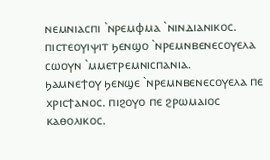ⲛⲉⲙⲛⲓⲁⲥⲡⲓ `ⲛⲣⲉⲙⲫⲙⲁ `ⲛⲓⲛⲇⲓⲁⲛⲓⲕⲟⲥ. ⲡⲓⲥⲧⲉⲟⲩⲓⲯⲓⲧ ϧⲉⲛϣⲟ `ⲛⲣⲉⲙⲛⲃⲉⲛⲉⲥⲟⲩⲉⲗⲁ ⲥⲱⲟⲩⲛ `ⲙⲙⲉⲧⲣⲉⲙⲛⲓⲥⲡⲁⲛⲓⲁ.
ϧⲁⲙⲛⲉϯⲟⲩ ϧⲉⲛϣⲉ `ⲛⲣⲉⲙⲛⲃⲉⲛⲉⲥⲟⲩⲉⲗⲁ ⲡⲉ ⲭⲣⲓⲥϯⲁⲛⲟⲥ. ⲡⲓϩⲟⲩⲟ ⲡⲉ ϩⲣⲱⲙⲁⲓⲟⲥ ⲕⲁⲑⲟⲗⲓⲕⲟⲥ.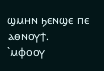ϣⲙⲏⲛ ϧⲉⲛϣⲉ ⲡⲉ ⲁⲑⲛⲟⲩϯ.
`ⲙⲫⲟⲟⲩ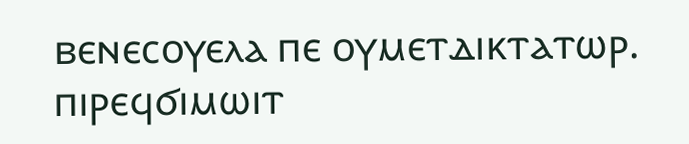ⲃⲉⲛⲉⲥⲟⲩⲉⲗⲁ ⲡⲉ ⲟⲩⲙⲉⲧⲇⲓⲕⲧⲁⲧⲱⲣ. ⲡⲓⲣⲉϥϭⲓⲙⲱⲓⲧ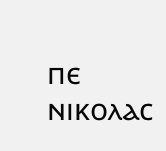ⲡⲉ ⲛⲓⲕⲟⲗⲁⲥ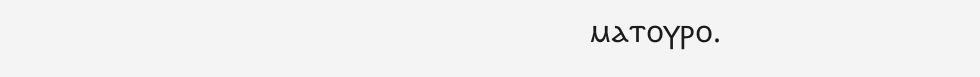ⲙⲁⲧⲟⲩⲣⲟ.